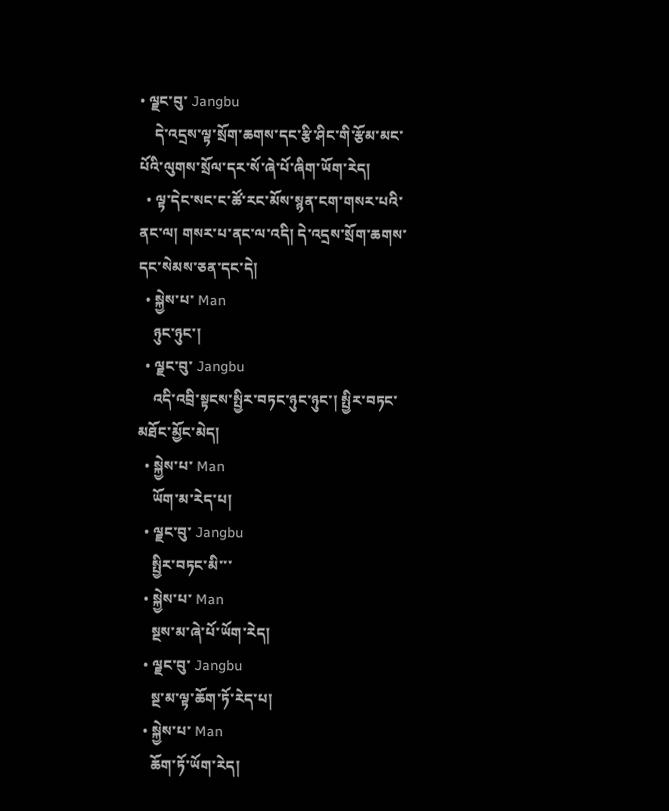• ལྗང་བུ་ Jangbu
    དེ་འདྲས་ལྟ་སྲོག་ཆགས་དང་རྩི་ཤིང་གི་རྩོམ་མང་པོའི་ལུགས་སྲོལ་དར་སོ་ཞེ་པོ་ཞིག་ཡོག་རེད།
  • ལྟ་དེང་སང་ང་ཚོ་རང་མོས་སྙན་ངག་གསར་པའི་ནང་ལ། གསར་པ་ནང་ལ་འདི། དེ་འདྲས་སྲོག་ཆགས་དང་སེམས་ཅན་དང་དེ།
  • སྐྱེས་པ་ Man
    ཉུང་ཉུང་།
  • ལྗང་བུ་ Jangbu
    འདི་འབྲི་སྟངས་སྤྱིར་བཏང་ཉུང་ཉུང་། སྤྱིར་བཏང་མཐོང་མྱོང་མེད།
  • སྐྱེས་པ་ Man
    ཡོག་མ་རེད་པ།
  • ལྗང་བུ་ Jangbu
    སྤྱིར་བཏང་མི་་་
  • སྐྱེས་པ་ Man
    སྔས་མ་ཞེ་པོ་ཡོག་རེད།
  • ལྗང་བུ་ Jangbu
    སྔ་མ་ལྟ་ཆོག་ཏོ་རེད་པ།
  • སྐྱེས་པ་ Man
    ཆོག་ཏོ་ཡོག་རེད།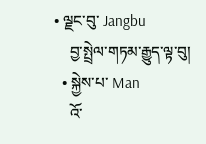• ལྗང་བུ་ Jangbu
    བྱ་སྤྲེལ་གཏམ་རྒྱུད་ལྟ་བུ།
  • སྐྱེས་པ་ Man
    འོ་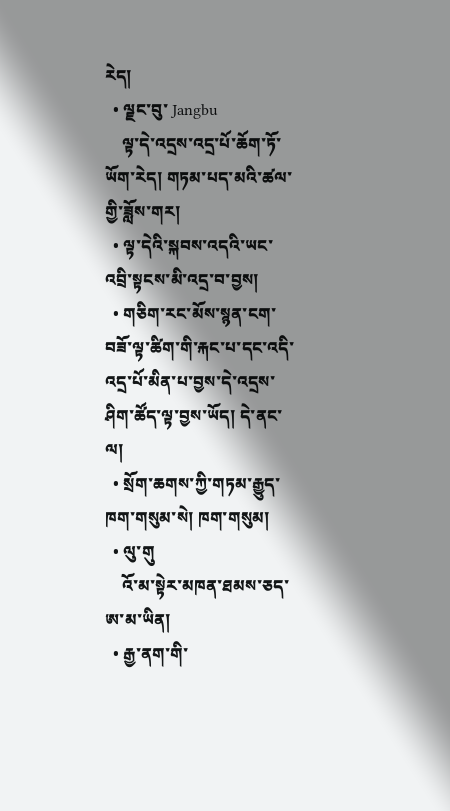རེད།
  • ལྗང་བུ་ Jangbu
    ལྟ་དེ་འདྲས་འདྲ་པོ་ཆོག་ཏོ་ཡོག་རེད། གཏམ་པད་མའི་ཚལ་གྱི་ཟློས་གར།
  • ལྟ་དེའི་སྐབས་འདའི་ཡང་འབྲི་སྟངས་མི་འདྲ་བ་བྱས།
  • གཅིག་རང་མོས་སྙན་ངག་བཟོ་ལྟ་ཚིག་གི་རྐང་པ་དང་འདི་འདྲ་པོ་མིན་པ་བྱས་དེ་འདྲས་ཤིག་ཚོད་ལྟ་བྱས་ཡོད། དེ་ནང་ལ།
  • སྲོག་ཆགས་ཀྱི་གཏམ་རྒྱུད་ཁག་གསུམ་སེ། ཁག་གསུམ།
  • ལུ་གུ
    འོ་མ་སྟེར་མཁན་ཐམས་ཅད་ཨ་མ་ཡིན།
  • རྒྱ་ནག་གི་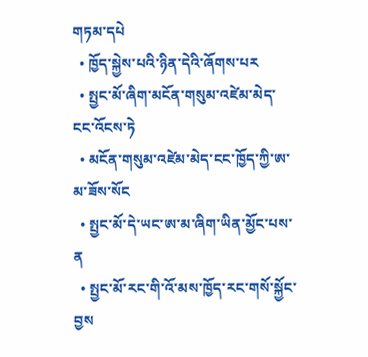གཏམ་དཔེ
  • ཁྱོད་སྐྱེས་པའི་ཉིན་དེའི་ཞོགས་པར
  • སྤྱང་མོ་ཞིག་མངོན་གསུམ་འཛེམ་མེད་ངང་འོངས་ཏེ
  • མངོན་གསུམ་འཛེམ་མེད་ངང་ཁྱོད་ཀྱི་ཨ་མ་ཟོས་སོང
  • སྤྱང་མོ་དེ་ཡང་ཨ་མ་ཞིག་ཡིན་མྱོང་པས་ན
  • སྤྱང་མོ་རང་གི་འོ་མས་ཁྱོད་རང་གསོ་སྐྱོང་བྱས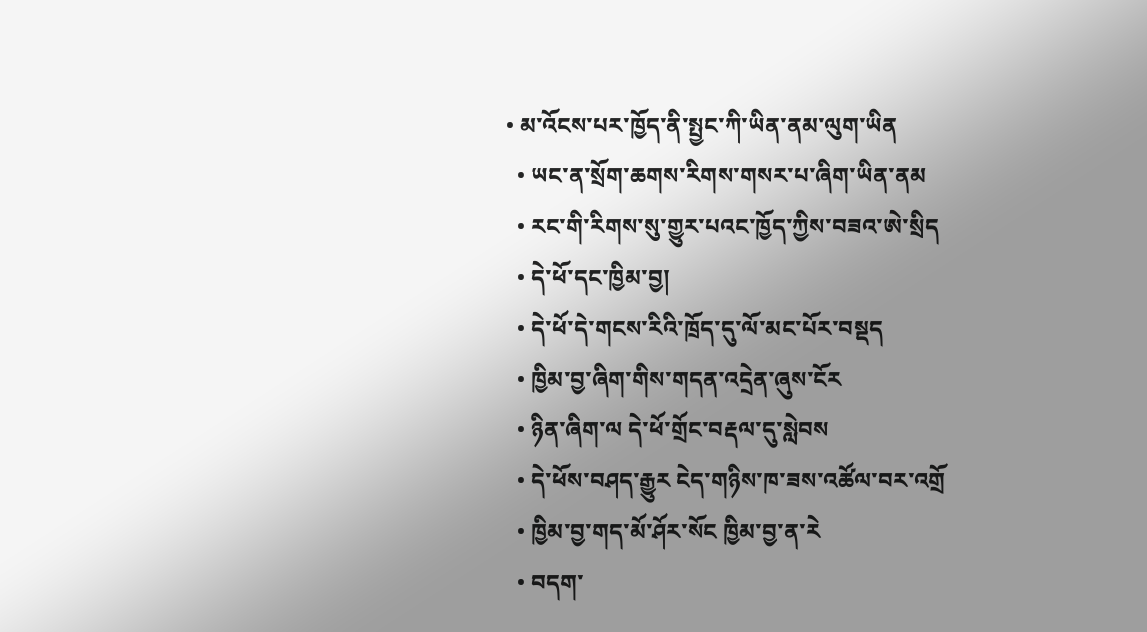• མ་འོངས་པར་ཁྱོད་ནི་སྤྱང་ཀི་ཡིན་ནམ་ལུག་ཡིན
  • ཡང་ན་སྲོག་ཆགས་རིགས་གསར་པ་ཞིག་ཡིན་ནམ
  • རང་གི་རིགས་སུ་གྱུར་པའང་ཁྱོད་ཀྱིས་བཟའ་ཨེ་སྲིད
  • དེ་ཕོ་དང་ཁྱིམ་བྱ།
  • དེ་ཕོ་དེ་གངས་རིའི་ཁྲོད་དུ་ལོ་མང་པོར་བསྡད
  • ཁྱིམ་བྱ་ཞིག་གིས་གདན་འདྲེན་ཞུས་ངོར
  • ཉིན་ཞིག་ལ དེ་ཕོ་གྲོང་བརྡལ་དུ་སླེབས
  • དེ་ཕོས་བཤད་རྒྱུར ངེད་གཉིས་ཁ་ཟས་འཚོལ་བར་འགྲོ
  • ཁྱིམ་བྱ་གད་མོ་ཤོར་སོང ཁྱིམ་བྱ་ན་རེ
  • བདག་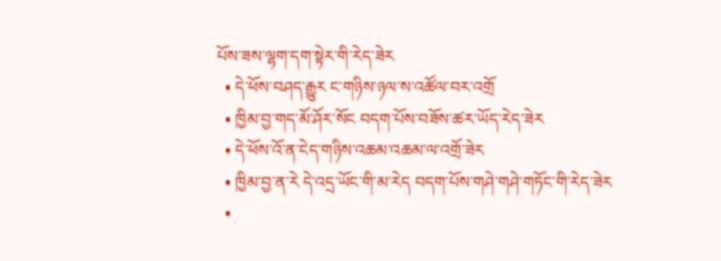པོས་ཟས་ལྷག་དག་སྟེར་གི་རེད་ཟེར
  • དེ་ཕོས་བཤད་རྒྱུར ང་གཉིས་ཉལ་ས་འཚོལ་བར་འགྲོ
  • ཁྱིམ་བྱ་གད་མོ་ཤོར་སོང བདག་པོས་བཟོས་ཚར་ཡོད་རེད་ཟེར
  • དེ་ཕོས་འོ་ན་ངེད་གཉིས་འཆམ་འཆམ་ལ་འགྲོ་ཟེར
  • ཁྱིམ་བྱ་ན་རེ དེ་འདྲ་ཡོང་གི་མ་རེད བདག་པོས་གཤེ་གཤེ་གཏོང་གི་རེད་ཟེར
  •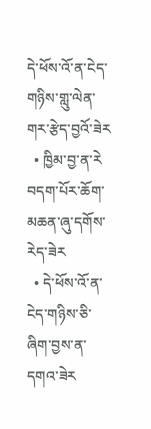དེ་ཕོས་འོ་ན་ངེད་གཉིས་གླུ་ལེན་གར་རྩེད་བྱའོ་ཟེར
  • ཁྱིམ་བྱ་ན་རེ བདག་པོར་ཆོག་མཆན་ཞུ་དགོས་རེད་ཟེར
  • དེ་ཕོས་འོ་ན་ངེད་གཉིས་ཅི་ཞིག་བྱས་ན་དགའ་ཟེར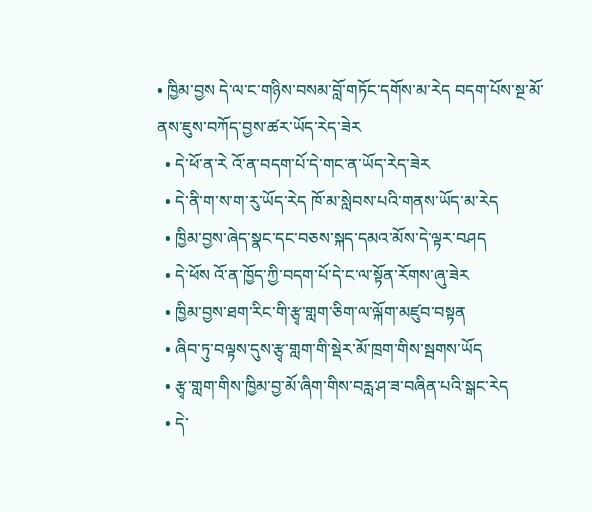• ཁྱིམ་བྱས དེ་ལ་ང་གཉིས་བསམ་བློ་གཏོང་དགོས་མ་རེད བདག་པོས་སྔ་མོ་ནས་ཇུས་བཀོད་བྱས་ཚར་ཡོད་རེད་ཟེར
  • དེ་ཕོ་ན་རེ འོ་ན་བདག་པོ་དེ་གང་ན་ཡོད་རེད་ཟེར
  • དེ་ནི་ག་ས་ག་རུ་ཡོད་རེད ཁོ་མ་སླེབས་པའི་གནས་ཡོད་མ་རེད
  • ཁྱིམ་བྱས་ཞེད་སྣང་དང་བཅས་སྐད་དམའ་མོས་དེ་ལྟར་བཤད
  • དེ་ཕོས འོ་ན་ཁྱོད་ཀྱི་བདག་པོ་དེ་ང་ལ་སྟོན་རོགས་ཞུ་ཟེར
  • ཁྱིམ་བྱས་ཐག་རིང་གི་རྩྭ་གླག་ཅིག་ལ་ལྐོག་མཛུབ་བསྟན
  • ཞིབ་ཏུ་བལྟས་དུས་རྩྭ་གླག་གི་སྡེར་མོ་ཁྲག་གིས་སྦགས་ཡོད
  • རྩྭ་གླག་གིས་ཁྱིམ་བྱ་མོ་ཞིག་གིས་བརླ་ཤ་ཟ་བཞིན་པའི་སྒང་རེད
  • དེ་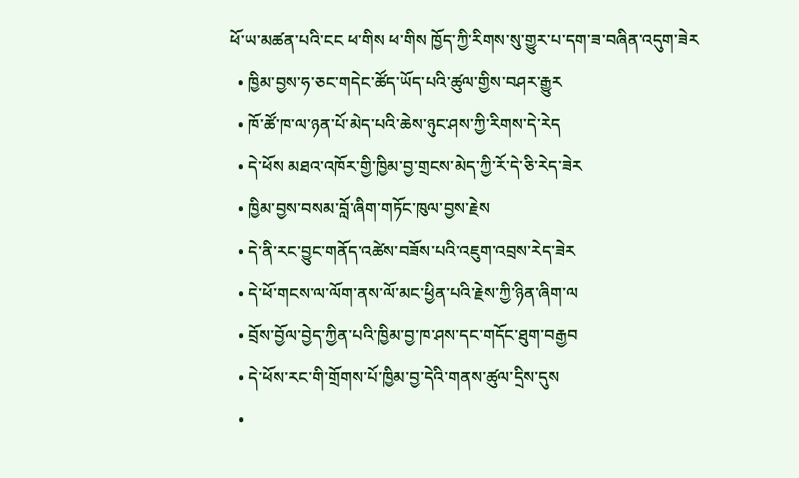ཕོ་ཡ་མཚན་པའི་ངང ཕ་གིས ཕ་གིས ཁྱོད་ཀྱི་རིགས་སུ་གྱུར་པ་དག་ཟ་བཞིན་འདུག་ཟེར
  • ཁྱིམ་བྱས་ཧ་ཅང་གདེང་ཚོད་ཡོད་པའི་ཚུལ་གྱིས་བཤར་རྒྱུར
  • ཁོ་ཚོ་ཁ་ལ་ཉན་པོ་མེད་པའི་ཆེས་ཉུང་ཤས་ཀྱི་རིགས་དེ་རེད
  • དེ་ཕོས མཐའ་འཁོར་གྱི་ཁྱིམ་བྱ་གྲངས་མེད་ཀྱི་རོ་དེ་ཅི་རེད་ཟེར
  • ཁྱིམ་བྱས་བསམ་བློ་ཞིག་གཏོང་ཁུལ་བྱས་རྗེས
  • དེ་ནི་རང་བྱུང་གནོད་འཚེས་བཟོས་པའི་འཇུག་འབྲས་རེད་ཟེར
  • དེ་ཕོ་གངས་ལ་ལོག་ནས་ལོ་མང་ཕྱིན་པའི་རྗེས་ཀྱི་ཉིན་ཞིག་ལ
  • བྲོས་བྱོལ་བྱེད་ཀྱིན་པའི་ཁྱིམ་བྱ་ཁ་ཤས་དང་གདོང་ཐུག་བརྒྱབ
  • དེ་ཕོས་རང་གི་གྲོགས་པོ་ཁྱིམ་བྱ་དེའི་གནས་ཚུལ་དྲིས་དུས
  •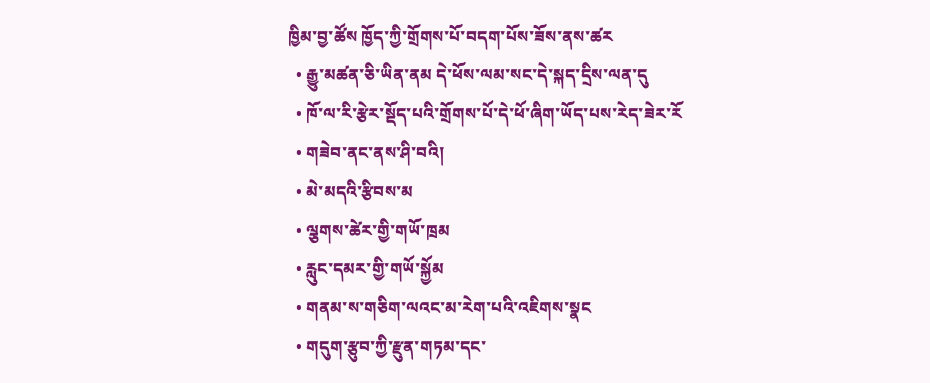ཁྱིམ་བྱ་ཚོས ཁྱོད་ཀྱི་གྲོགས་པོ་བདག་པོས་ཟོས་ནས་ཚར
  • རྒྱུ་མཚན་ཅི་ཡིན་ནམ དེ་ཕོས་ལམ་སང་དེ་སྐད་དྲིས་ལན་དུ
  • ཁོ་ལ་རི་རྩེར་སྡོད་པའི་གྲོགས་པོ་དེ་ཕོ་ཞིག་ཡོད་པས་རེད་ཟེར་རོ
  • གཟེབ་ནང་ནས་ཤི་བའི།
  • མེ་མདའི་རྩིབས་མ
  • ལྕགས་ཚེར་གྱི་གཡོ་ཁྲམ
  • རླུང་དམར་གྱི་གཡོ་སྐྱོམ
  • གནམ་ས་གཅིག་ལའང་མ་རེག་པའི་འཇིགས་སྣང
  • གདུག་རྩུབ་ཀྱི་རྫུན་གཏམ་དང་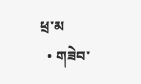ཕྲ་མ
  • གཟེབ་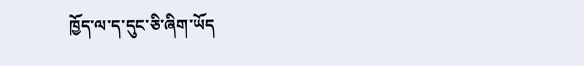ཁྱོད་ལ་ད་དུང་ཅི་ཞིག་ཡོད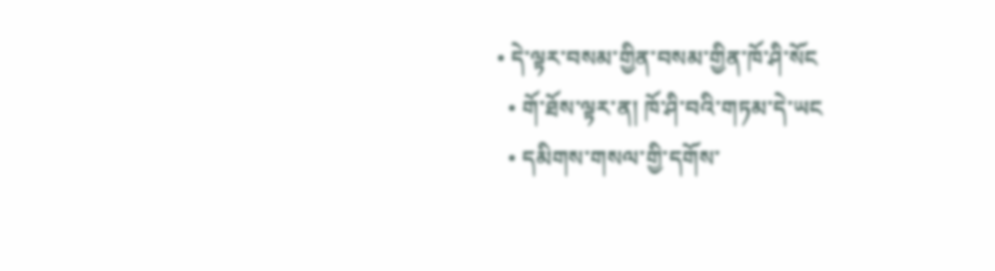• དེ་ལྟར་བསམ་གྱིན་བསམ་གྱིན་ཁོ་ཤི་སོང
  • གོ་ཐོས་ལྟར་ན། ཁོ་ཤི་བའི་གཏམ་དེ་ཡང
  • དམིགས་གསལ་གྱི་དགོས་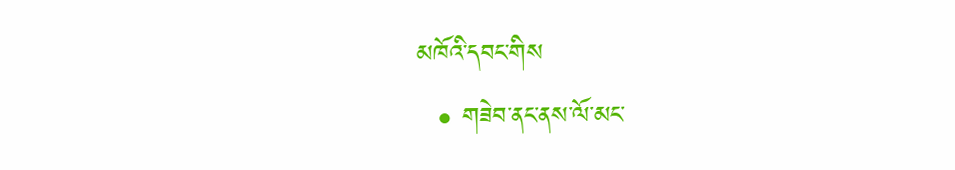མཁོའི་དབང་གིས
  • གཟེབ་ནང་ནས་ལོ་མང་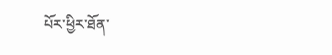པོར་ཕྱིར་ཐོན་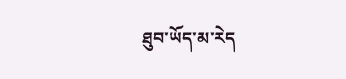ཐུབ་ཡོད་མ་རེད